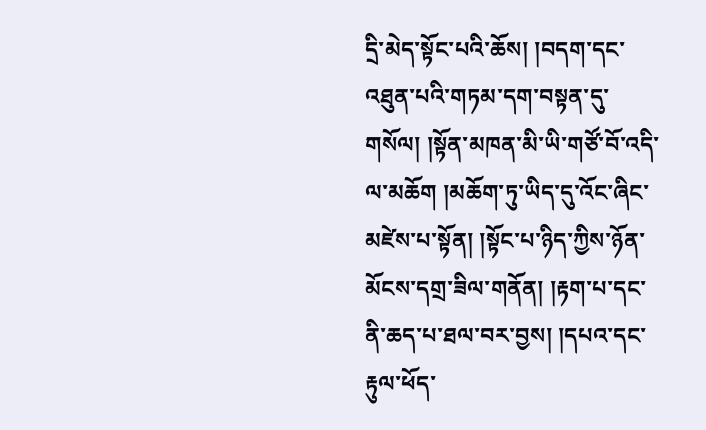དྲི་མེད་སྟོང་པའི་ཆོས། །བདག་དང་འཐུན་པའི་གཏམ་དག་བསྟན་དུ་གསོལ། །སྟོན་མཁན་མི་ཡི་གཙོ་བོ་འདི་ལ་མཆོག །མཆོག་ཏུ་ཡིད་དུ་འོང་ཞིང་མཛེས་པ་སྟོན། །སྟོང་པ་ཉིད་ཀྱིས་ཉོན་མོངས་དགྲ་ཟིལ་གནོན། །རྟག་པ་དང་ནི་ཆད་པ་ཐལ་བར་བྱས། །དཔའ་དང་རྟུལ་ཕོད་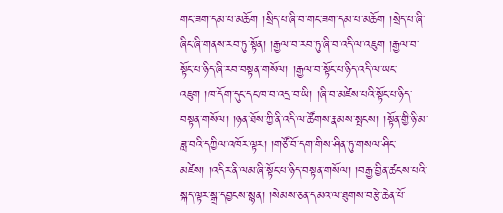གང་ཟག་དམ་པ་མཆོག །སྲིད་པ་ཞི་བ་གང་ཟག་དམ་པ་མཆོག །སྲེད་པ་ཞི་ཞིང་ཞི་གནས་རབ་ཏུ་སྟོན། །རྒྱལ་བ་རབ་ཏུ་ཞི་བ་འདི་ལ་འཇུག །རྒྱལ་བ་སྟོང་པ་ཉིད་ཞི་རབ་བསྟན་གསོལ། །རྒྱལ་བ་སྟོང་པ་ཉིད་འདི་ལ་ཡང་འཇུག །ཁ་དོག་དུང་དང་ཁ་བ་འདྲ་བ་ཡི། །ཞི་བ་མཛེས་པའི་སྟོང་པ་ཉིད་བསྟན་གསོལ། །ཉན་ཐོས་ཀྱི་ནི་འདི་ལ་ཚོགས་རྣམས་སྤངས། །སྟོན་གྱི་ཉི་མ་ཟླ་བའི་དཀྱིལ་འཁོར་ལྟར། །གཙོ་བོ་དག་གིས་ཤིན་ཏུ་གསལ་ཤིང་མཛེས། །འདིར་ནི་ལམ་ཞི་སྟོང་པ་ཉིད་བསྟན་གསོལ། །བརྒྱ་བྱིན་ཚངས་པའི་སྐད་ལྟར་སྒྲ་དབྱངས་སྙན། །སེམས་ཅན་དམའ་ལ་ཐུགས་བརྩེ་ཆེན་པོ་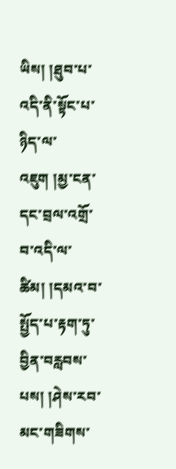ཡིས། །ཐུབ་པ་འདི་ནི་སྟོང་པ་ཉིད་ལ་འཇུག །མྱ་ངན་དང་བྲལ་འགྲོ་བ་འདི་ལ་ཚིམ། །དམའ་བ་སྤྱོད་པ་རྟག་ཏུ་བྱིན་བརླབས་པས། །ཤེས་རབ་མང་གཟིགས་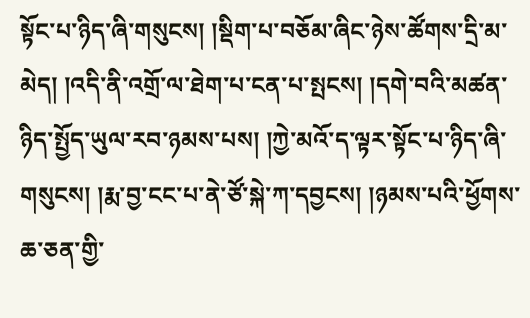སྟོང་པ་ཉིད་ཞི་གསུངས། །སྡིག་པ་བཅོམ་ཞིང་ཉེས་ཚོགས་དྲི་མ་མེད། །འདི་ནི་འགྲོ་ལ་ཐེག་པ་ངན་པ་སྤངས། །དགེ་བའི་མཚན་ཉིད་སྤྱོད་ཡུལ་རབ་ཉམས་པས། །ཀྱེ་མའོ་ད་ལྟར་སྟོང་པ་ཉིད་ཞི་གསུངས། །རྨ་བྱ་ངང་པ་ནེ་ཙོ་སྐེ་ཀ་དབྱངས། །ཉམས་པའི་ཕྱོགས་ཆ་ཅན་གྱི་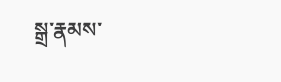སྒྲ་རྣམས་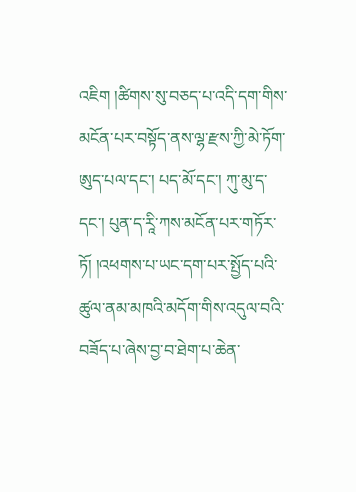འཇིག །ཚིགས་སུ་བཅད་པ་འདི་དག་གིས་མངོན་པར་བསྟོད་ནས་ལྷ་རྫས་ཀྱི་མེ་ཏོག་ཨུད་པལ་དང་། པད་མོ་དང་། ཀུ་མུ་ད་དང་། པུན་ད་རཱི་ཀས་མངོན་པར་གཏོར་ཏོ། །འཕགས་པ་ཡང་དག་པར་སྤྱོད་པའི་ཚུལ་ནམ་མཁའི་མདོག་གིས་འདུལ་བའི་བཟོད་པ་ཞེས་བྱ་བ་ཐེག་པ་ཆེན་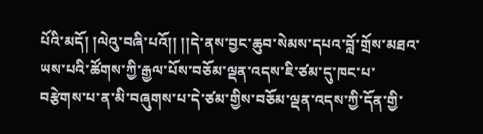པོའི་མདོ། །ལེའུ་བཞི་པའོ།། །།དེ་ནས་བྱང་ཆུབ་སེམས་དཔའ་བློ་གྲོས་མཐའ་ཡས་པའི་ཚོགས་ཀྱི་རྒྱལ་པོས་བཅོམ་ལྡན་འདས་ཇི་ཙམ་དུ་ཁང་པ་བརྩེགས་པ་ན་མི་བཞུགས་པ་དེ་ཙམ་གྱིས་བཅོམ་ལྡན་འདས་ཀྱི་དོན་གྱི་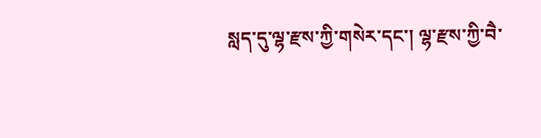སླད་དུ་ལྷ་རྫས་ཀྱི་གསེར་དང་། ལྷ་རྫས་ཀྱི་བཻ་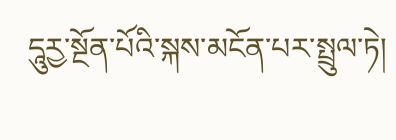དཱུརྱ་སྔོན་པོའི་སྐས་མངོན་པར་སྤྲུལ་ཏེ།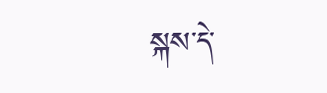སྐས་དེ་